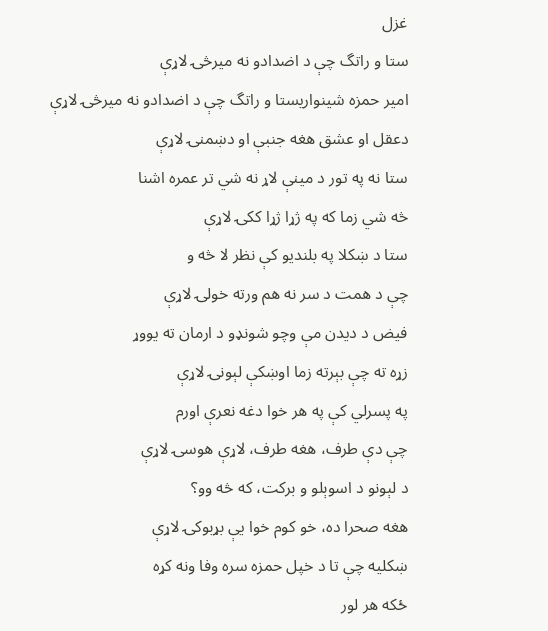غزل
ستا و راتگ چې د اضدادو نه ميرڅۍ لاړې
امیر حمزه شینواریستا و راتگ چې د اضدادو نه ميرڅۍ لاړې
دعقل او عشق هغه جنبې او دښمنۍ لاړې
ستا نه په تور د مينې لاړ نه شي تر عمره اشنا
څه شي زما که په ژړا ژړا ککۍ لاړې
ستا د ښکلا په بلنديو کې نظر لا څه و
چې د همت د سر نه هم ورته خولۍ لاړې
فيض د ديدن مې وچو شونډو د ارمان ته يووړ
زړه ته چې بېرته زما اوښکې لېونۍ لاړې
په پسرلي کې په هر خوا دغه نعرې اورم
چې دې طرف، هغه طرف، لاړې هوسۍ لاړې
د لېونو د اسوېلو و برکت، که څه وو؟
هغه صحرا ده، خو کوم خوا يې بړبوکۍ لاړې
ښکليه چې تا د خپل حمزه سره وفا ونه کړه
ځکه هر لور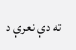ته دې نعرې د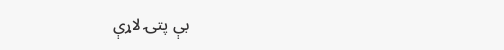بې پتۍ لاړې